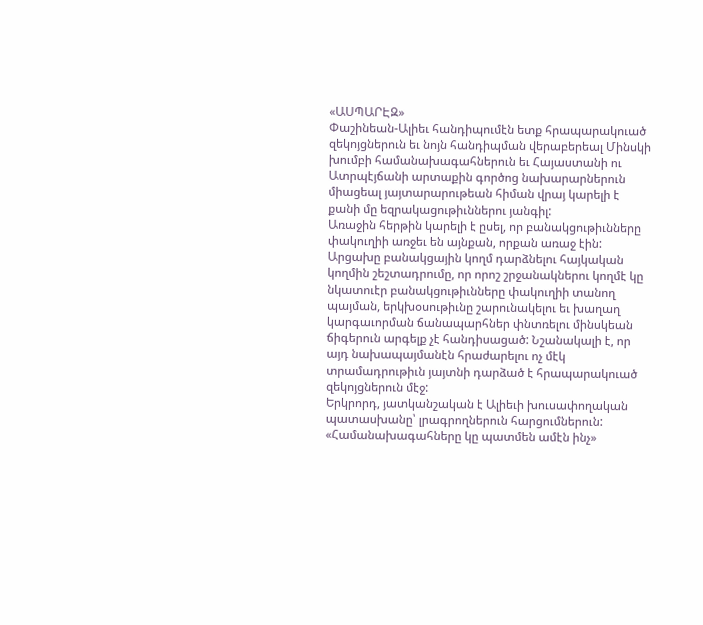«ԱՍՊԱՐԷԶ»
Փաշինեան-Ալիեւ հանդիպումէն ետք հրապարակուած զեկոյցներուն եւ նոյն հանդիպման վերաբերեալ Մինսկի խումբի համանախագահներուն եւ Հայաստանի ու Ատրպէյճանի արտաքին գործոց նախարարներուն միացեալ յայտարարութեան հիման վրայ կարելի է քանի մը եզրակացութիւններու յանգիլ:
Առաջին հերթին կարելի է ըսել, որ բանակցութիւնները փակուղիի առջեւ են այնքան, որքան առաջ էին: Արցախը բանակցային կողմ դարձնելու հայկական կողմին շեշտադրումը, որ որոշ շրջանակներու կողմէ կը նկատուէր բանակցութիւնները փակուղիի տանող պայման, երկխօսութիւնը շարունակելու եւ խաղաղ կարգաւորման ճանապարհներ փնտռելու մինսկեան ճիգերուն արգելք չէ հանդիսացած: Նշանակալի է, որ այդ նախապայմանէն հրաժարելու ոչ մէկ տրամադրութիւն յայտնի դարձած է հրապարակուած զեկոյցներուն մէջ:
Երկրորդ, յատկանշական է Ալիեւի խուսափողական պատասխանը՝ լրագրողներուն հարցումներուն: «Համանախագահները կը պատմեն ամէն ինչ»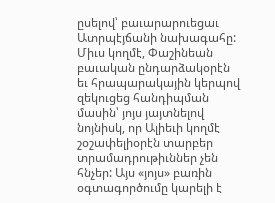ըսելով՝ բաւարարուեցաւ Ատրպէյճանի նախագահը: Միւս կողմէ, Փաշինեան բաւական ընդարձակօրէն եւ հրապարակային կերպով զեկուցեց հանդիպման մասին՝ յոյս յայտնելով նոյնիսկ, որ Ալիեւի կողմէ շօշափելիօրէն տարբեր տրամադրութիւններ չեն հնչեր: Այս «յոյս» բառին օգտագործումը կարելի է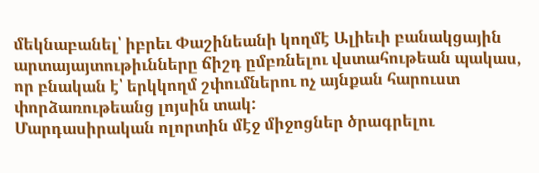մեկնաբանել՝ իբրեւ Փաշինեանի կողմէ Ալիեւի բանակցային արտայայտութիւնները ճիշդ ըմբռնելու վստահութեան պակաս, որ բնական է՝ երկկողմ շփումներու ոչ այնքան հարուստ փորձառութեանց լոյսին տակ:
Մարդասիրական ոլորտին մէջ միջոցներ ծրագրելու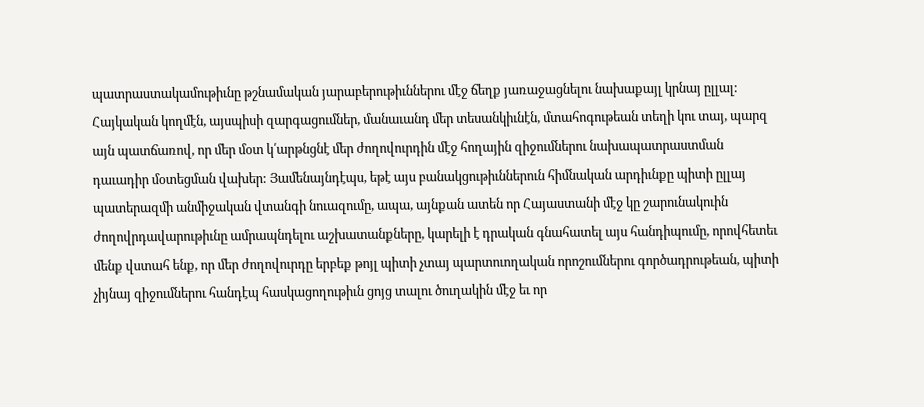պատրաստակամութիւնը թշնամական յարաբերութիւններու մէջ ճեղք յառաջացնելու նախաքայլ կրնայ ըլլալ: Հայկական կողմէն, այսպիսի զարգացումներ, մանաւանդ մեր տեսանկիւնէն, մտահոգութեան տեղի կու տայ, պարզ այն պատճառով, որ մեր մօտ կ՛արթնցնէ մեր ժողովուրդին մէջ հողային զիջումներու նախապատրաստման դաւադիր մօտեցման վախեր: Յամենայնդէպս, եթէ այս բանակցութիւններուն հիմնական արդիւնքը պիտի ըլլայ պատերազմի անմիջական վտանգի նուազումը, ապա, այնքան ատեն որ Հայաստանի մէջ կը շարունակուին ժողովրդավարութիւնը ամրապնդելու աշխատանքները, կարելի է դրական գնահատել այս հանդիպումը, որովհետեւ մենք վստահ ենք, որ մեր ժողովուրդը երբեք թոյլ պիտի չտայ պարտուողական որոշումներու գործադրութեան, պիտի չիյնայ զիջումներու հանդէպ հասկացողութիւն ցոյց տալու ծուղակին մէջ եւ որ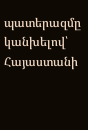պատերազմը կանխելով՝ Հայաստանի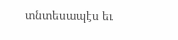տնտեսապէս եւ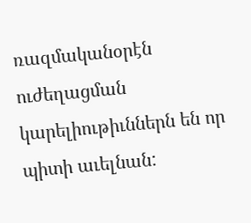ռազմականօրէն ուժեղացման կարելիութիւններն են որ պիտի աւելնան: